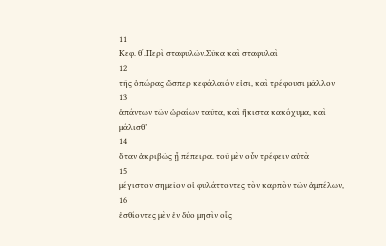11
Κεφ. θʹ.Περὶ σταφυλῶν.Σῦκα καὶ σταφυλαὶ
12
τῆς ὀπώρας ὥσπερ κεφάλαιόν εἰσι, καὶ τρέφουσι μᾶλλον
13
ἁπάντων τῶν ὡραίων ταῦτα, καὶ ἥκιστα κακόχυμα, καὶ μάλισθ’
14
ὅταν ἀκριβῶς ᾖ πέπειρα. τοῦ μὲν οὖν τρέφειν αὐτὰ
15
μέγιστον σημεῖον οἱ φυλάττοντες τὸν καρπὸν τῶν ἀμπέλων,
16
ἐσθίοντες μὲν ἐν δύο μησὶν οἷς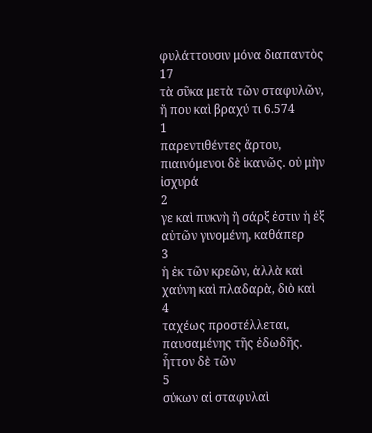φυλάττουσιν μόνα διαπαντὸς
17
τὰ σῦκα μετὰ τῶν σταφυλῶν, ἤ που καὶ βραχύ τι 6.574
1
παρεντιθέντες ἄρτου, πιαινόμενοι δὲ ἱκανῶς. οὐ μὴν ἰσχυρά
2
γε καὶ πυκνὴ ἢ σάρξ ἐστιν ἡ ἐξ αὐτῶν γινομένη, καθάπερ
3
ἡ ἐκ τῶν κρεῶν, ἀλλὰ καὶ χαύνη καὶ πλαδαρὰ, διὸ καὶ
4
ταχέως προστέλλεται, παυσαμένης τῆς ἐδωδῆς. ἧττον δὲ τῶν
5
σύκων αἱ σταφυλαὶ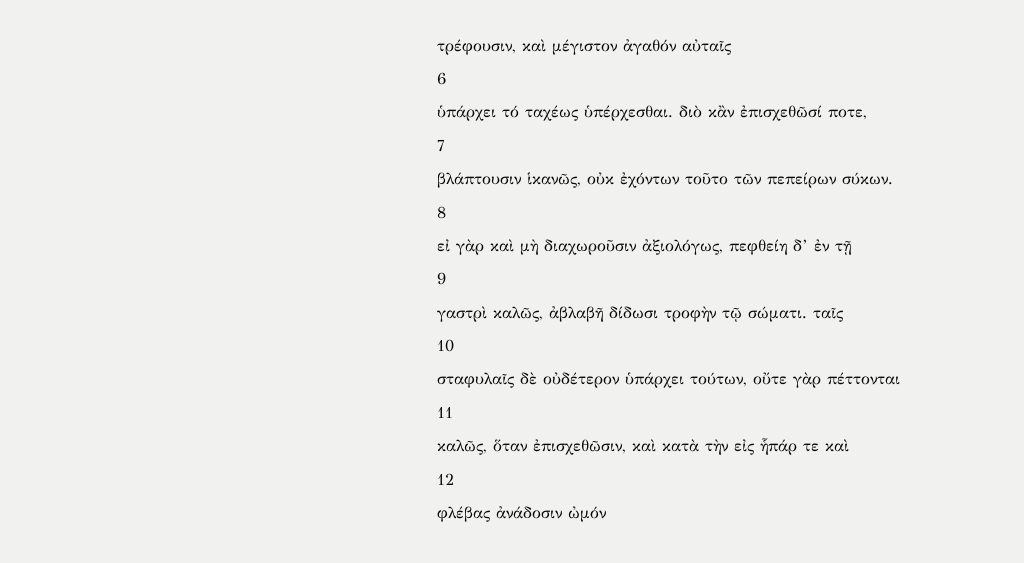τρέφουσιν, καὶ μέγιστον ἀγαθόν αὐταῖς
6
ὑπάρχει τό ταχέως ὑπέρχεσθαι. διὸ κἂν ἐπισχεθῶσί ποτε,
7
βλάπτουσιν ἱκανῶς, οὐκ ἐχόντων τοῦτο τῶν πεπείρων σύκων.
8
εἰ γὰρ καὶ μὴ διαχωροῦσιν ἀξιολόγως, πεφθείη δ’ ἐν τῇ
9
γαστρὶ καλῶς, ἀβλαβῆ δίδωσι τροφὴν τῷ σώματι. ταῖς
10
σταφυλαῖς δὲ οὐδέτερον ὑπάρχει τούτων, οὔτε γὰρ πέττονται
11
καλῶς, ὅταν ἐπισχεθῶσιν, καὶ κατὰ τὴν εἰς ἧπάρ τε καὶ
12
φλέβας ἀνάδοσιν ὠμόν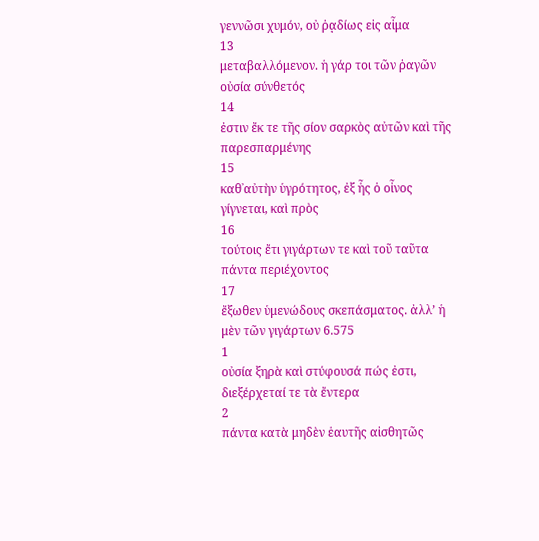γεννῶσι χυμόν, οὐ ῥᾳδίως εἰς αἷμα
13
μεταβαλλόμενον. ἡ γάρ τοι τῶν ῥαγῶν οὐσία σύνθετός
14
ἐστιν ἔκ τε τῆς σίον σαρκὸς αὐτῶν καὶ τῆς παρεσπαρμένης
15
καθ᾿αὐτὴν ὑγρότητος, ἐξ ἧς ὁ οἶνος γίγνεται, καὶ πρὸς
16
τούτοις ἔτι γιγάρτων τε καὶ τοῦ ταῦτα πάντα περιέχοντος
17
ἔξωθεν ὑμενώδους σκεπάσματος. ἀλλ’ ἡ μὲν τῶν γιγάρτων 6.575
1
οὐσία ξηρὰ καὶ στύφουσά πώς ἐστι, διεξέρχεταί τε τὰ ἔντερα
2
πάντα κατὰ μηδὲν ἑαυτῆς αἰσθητῶς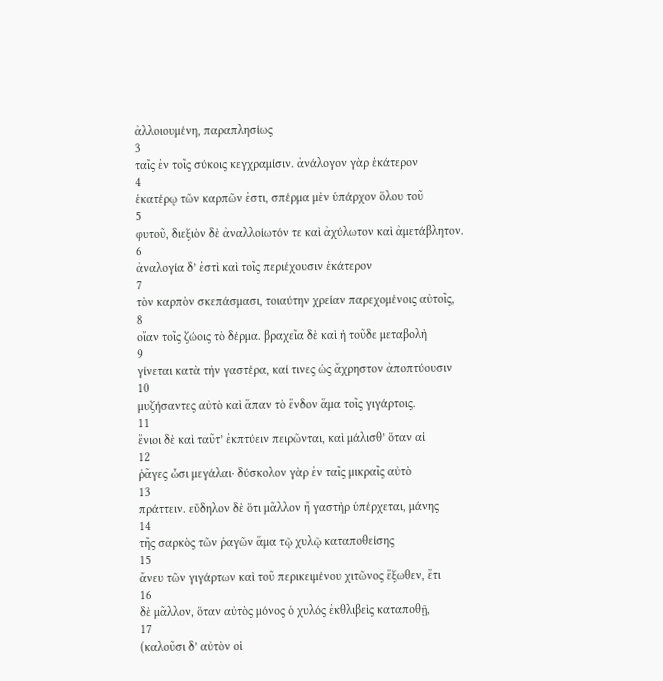ἀλλοιουμένη, παραπλησίως
3
ταῖς ἐν τοῖς σύκοις κεγχραμίσιν. ἀνάλογον γὰρ ἑκάτερον
4
ἑκατέρῳ τῶν καρπῶν ἐστι, σπέρμα μὲν ὑπάρχον ὅλου τοῦ
5
φυτοῦ, διεξιὸν δὲ ἀναλλοίωτόν τε καὶ ἀχύλωτον καὶ ἀμετάβλητον.
6
ἀναλογία δ’ ἐστὶ καὶ τοῖς περιέχουσιν ἑκάτερον
7
τὸν καρπὸν σκεπάσμασι, τοιαύτην χρείαν παρεχομένοις αὐτοῖς,
8
οἴαν τοῖς ζώοις τὸ δέρμα. βραχεῖα δὲ καὶ ἡ τοῦδε μεταβολὴ
9
γίνεται κατὰ τὴν γαστέρα, καί τινες ὡς ἄχρηστον ἀποπτύουσιν
10
μυζήσαντες αὐτὸ καὶ ἅπαν τὸ ἔνδον ἅμα τοῖς γιγάρτοις.
11
ἔνιοι δὲ καὶ ταῦτ’ ἐκπτύειν πειρῶνται, καὶ μάλισθ’ ὅταν αἱ
12
ῥᾶγες ὦσι μεγάλαι· δύσκολον γὰρ ἐν ταῖς μικραῖς αὐτὸ
13
πράττειν. εὔδηλον δὲ ὅτι μᾶλλον ἤ γαστὴρ ὑπέρχεται, μάνης
14
τῆς σαρκὸς τῶν ῥαγῶν ἅμα τῷ χυλῷ καταποθείσης
15
ἄνευ τῶν γιγάρτων καὶ τοῦ περικειμένου χιτῶνος ἔξωθεν, ἔτι
16
δὲ μᾶλλον, ὅταν αὐτὸς μόνος ὁ χυλός ἐκθλιβεὶς καταποθῇ,
17
(καλοῦσι δ’ αὐτὸν οἱ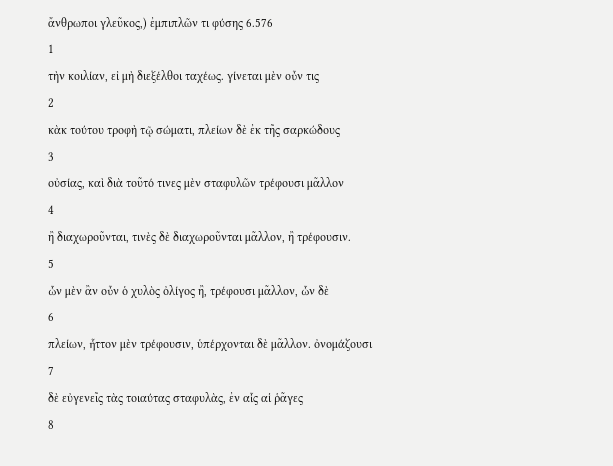ἄνθρωποι γλεῦκος,) ἐμπιπλῶν τι φύσης 6.576
1
τὴν κοιλίαν, εἰ μὴ διεξέλθοι ταχέως. γίνεται μὲν οὖν τις
2
κὰκ τούτου τροφὴ τῷ σώματι, πλείων δὲ ἐκ τῆς σαρκώδους
3
οὐσίας, καὶ διὰ τοῦτό τινες μὲν σταφυλῶν τρέφουσι μᾶλλον
4
ἢ διαχωροῦνται, τινὲς δὲ διαχωροῦνται μᾶλλον, ἢ τρέφουσιν.
5
ὧν μὲν ἂν οὖν ὁ χυλὸς ὀλίγος ἢ, τρέφουσι μᾶλλον, ὧν δὲ
6
πλείων, ἧττον μὲν τρέφουσιν, ὑπέρχονται δὲ μᾶλλον. ὀνομάζουσι
7
δὲ εὐγενεῖς τὰς τοιαύτας σταφυλὰς, ἐν αἷς αἱ ῥᾶγες
8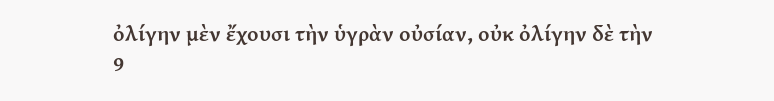ὀλίγην μὲν ἔχουσι τὴν ὑγρὰν οὐσίαν, οὐκ ὀλίγην δὲ τὴν
9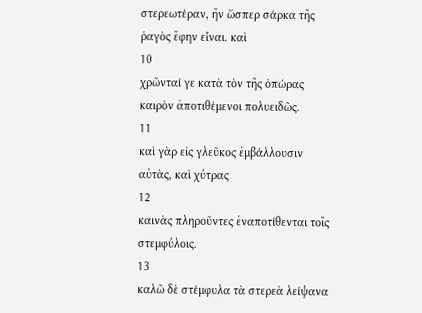στερεωτέραν, ἤν ὥσπερ σάρκα τῆς ῥαγὸς ἔφην εἶναι. καὶ
10
χρῶνταί γε κατὰ τὸν τῆς ὀπώρας καιρὸν ἀποτιθέμενοι πολυειδῶς.
11
καὶ γὰρ εἰς γλεῦκος ἐμβάλλουσιν αὐτὰς, καὶ χύτρας
12
καινὰς πληροῦντες ἐναποτίθενται τοῖς στεμφύλοις.
13
καλῶ δὲ στέμφυλα τὰ στερεὰ λείψανα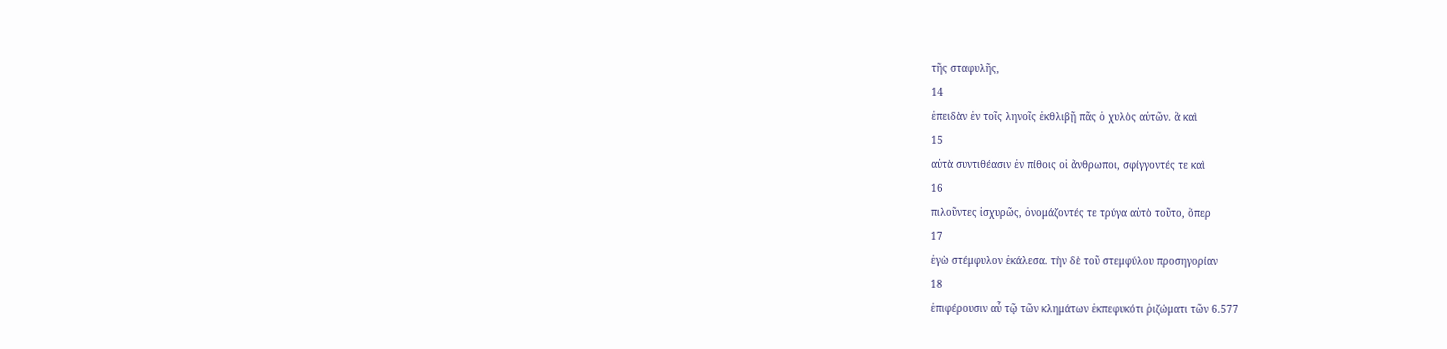τῆς σταφυλῆς,
14
ἐπειδὰν ἐν τοῖς ληνοῖς ἐκθλιβῇ πᾶς ὁ χυλὸς αὐτῶν. ἃ καὶ
15
αὐτὰ συντιθέασιν ἐν πίθοις οἱ ἄνθρωποι, σφίγγοντές τε καὶ
16
πιλοῦντες ἰσχυρῶς, ὀνομάζοντές τε τρύγα αὐτὸ τοῦτο, ὅπερ
17
ἐγὼ στέμφυλον ἐκάλεσα. τὴν δὲ τοῦ στεμφύλου προσηγορίαν
18
ἐπιφέρουσιν αὖ τῷ τῶν κλημάτων ἐκπεφυκότι ῥιζώματι τῶν 6.577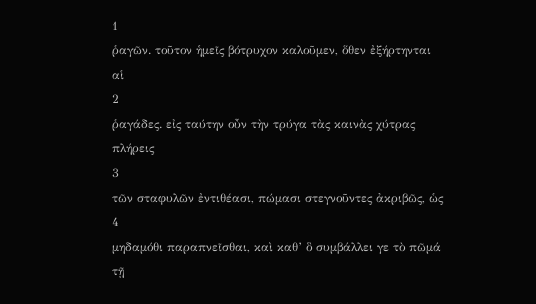1
ῥαγῶν. τοῦτον ἡμεῖς βότρυχον καλοῦμεν, ὅθεν ἐξήρτηνται αἱ
2
ῥαγάδες. εἰς ταύτην οὖν τὴν τρύγα τὰς καινὰς χύτρας πλήρεις
3
τῶν σταφυλῶν ἐντιθέασι, πώμασι στεγνοῦντες ἀκριβῶς, ὡς
4
μηδαμόθι παραπνεῖσθαι, καὶ καθ’ ὃ συμβάλλει γε τὸ πῶμά τῇ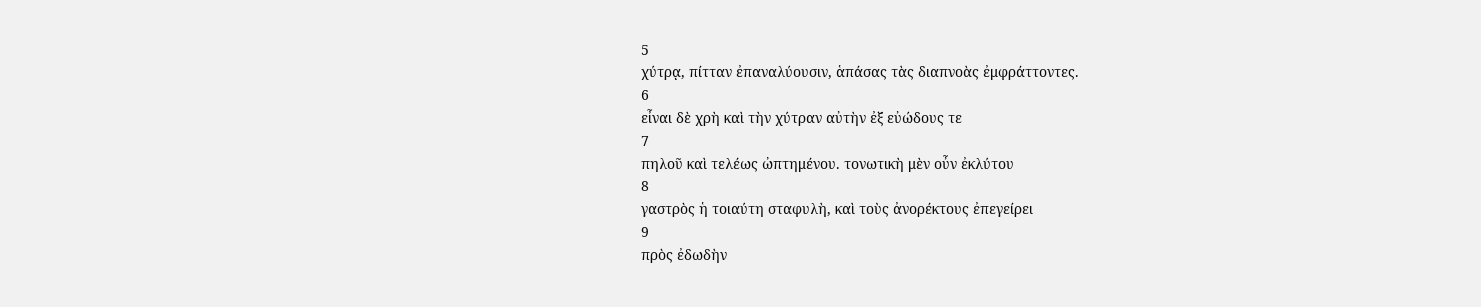5
χύτρᾳ, πίτταν ἐπαναλύουσιν, ἁπάσας τὰς διαπνοὰς ἐμφράττοντες.
6
εἶναι δὲ χρὴ καὶ τὴν χύτραν αὐτὴν ἐξ εὐώδους τε
7
πηλοῦ καὶ τελέως ὠπτημένου. τονωτικὴ μὲν οὖν ἐκλύτου
8
γαστρὸς ἡ τοιαύτη σταφυλὴ, καὶ τοὺς ἀνορέκτους ἐπεγείρει
9
πρὸς ἐδωδὴν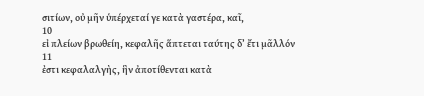σιτίων, οὐ μῆν ὑπέρχεταί γε κατὰ γαστέρα, καῖ,
10
εἰ πλείων βρωθείη, κεφαλῆς ἅπτεται ταύτης δ’ ἔτι μᾶλλόν
11
ἐστι κεφαλαλγὴς, ἣν ἀποτίθενται κατὰ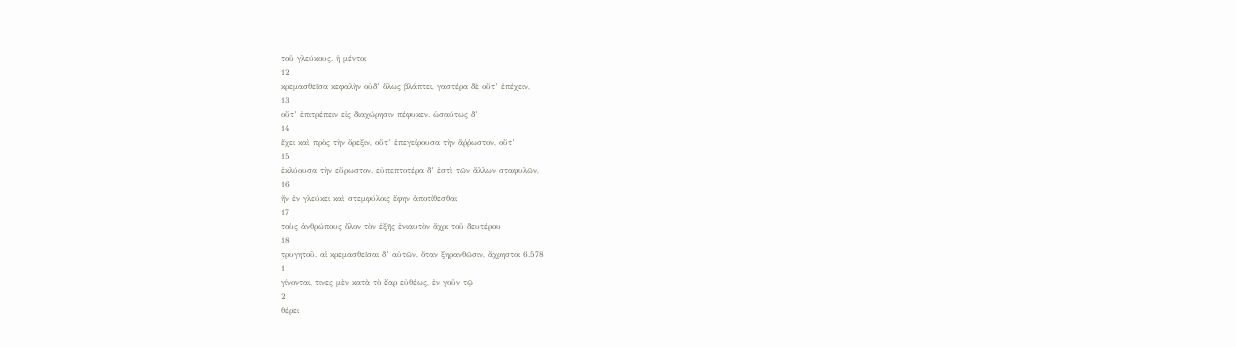τοῦ γλεύκους. ἡ μέντοι
12
κρεμασθεῖσα κεφαλὴν οὐδ’ ὅλως βλάπτει, γαστέρα δὲ οὔτ’ ἐπέχειν,
13
οὔτ’ ἐπιτρέπειν εἰς διαχώρησιν πέφυκεν. ὡσαύτως δ’
14
ἔχει καὶ πρὸς τὴν ὄρεξιν, οὔτ’ ἐπεγείρουσα τὴν ἄῤῥωστον, οὔτ’
15
ἐκλύουσα τὴν εὔρωστον. εὐπεπτοτέρα δ’ ἐστὶ τῶν ἄλλων σταφυλῶν,
16
ἤν ἐν γλεύκει καὶ στεμφύλοις ἔφην ἀποτίθεσθαι
17
τοὺς ἀνθρώπους ὅλον τὸν ἑξῆς ἐνιαυτὸν ἄχρι τοῦ δευτέρου
18
τρυγητοῦ. αἱ κρεμασθεῖσαι δ’ αὐτῶν, ὅταν ξηρανθῶσιν, ἄχρηστοι 6.578
1
γίνονται, τινες μὲν κατὰ τὸ ἔαρ εὐθέως, ἐν γοῦν τῷ
2
θέρει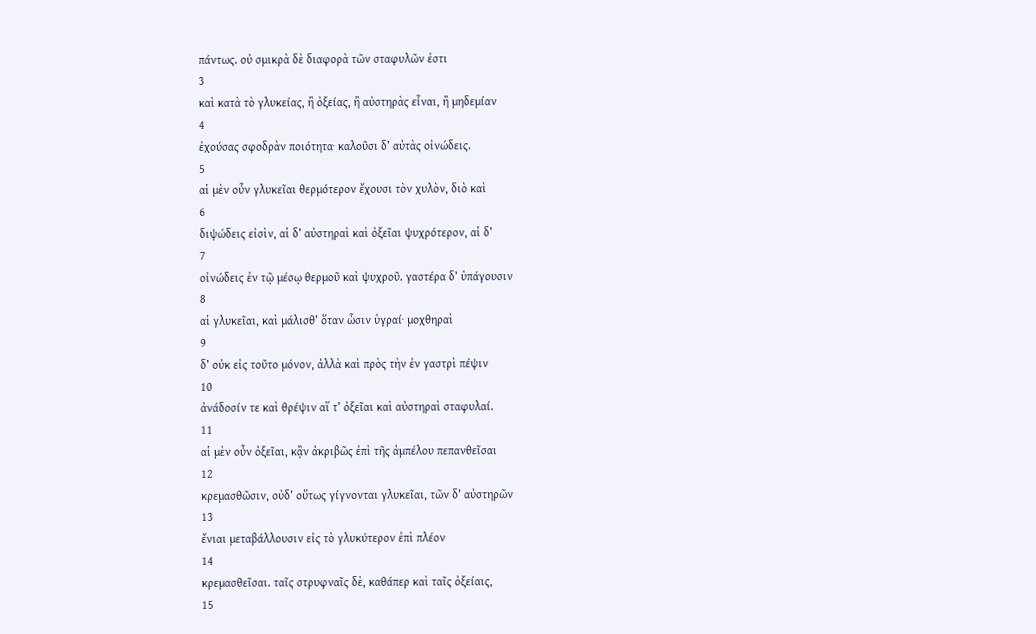πάντως. οὐ σμικρὰ δὲ διαφορὰ τῶν σταφυλῶν ἐστι
3
καὶ κατὰ τὸ γλυκείας, ἢ ὀξείας, ἢ αὐστηρὰς εἶναι, ἢ μηδεμίαν
4
ἐχούσας σφοδρὰν ποιότητα· καλοῦσι δ’ αὐτὰς οἰνώδεις.
5
αἱ μὲν οὖν γλυκεῖαι θερμότερον ἔχουσι τὸν χυλὸν, διὸ καὶ
6
διψώδεις εἰσὶν, αἱ δ’ αὐστηραὶ καὶ ὀξεῖαι ψυχρότερον, αἱ δ’
7
οἰνώδεις ἐν τῷ μέσῳ θερμοῦ καὶ ψυχροῦ. γαστέρα δ’ ὑπάγουσιν
8
αἱ γλυκεῖαι, καὶ μάλισθ’ ὅταν ὦσιν ὑγραί· μοχθηραὶ
9
δ’ οὐκ εἰς τοῦτο μόνον, ἀλλὰ καὶ πρὸς τὴν ἐν γαστρὶ πέψιν
10
ἀνάδοσίν τε καὶ θρέψιν αἵ τ’ ὀξεῖαι καὶ αὐστηραὶ σταφυλαί.
11
αἱ μὲν οὖν ὀξεῖαι, κᾂν ἀκριβῶς ἐπὶ τῆς ἀμπέλου πεπανθεῖσαι
12
κρεμασθῶσιν, οὐδ’ οὕτως γίγνονται γλυκεῖαι, τῶν δ’ αὐστηρῶν
13
ἔνιαι μεταβάλλουσιν εἰς τὸ γλυκύτερον ἐπὶ πλέον
14
κρεμασθεῖσαι. ταῖς στρυφναῖς δὲ, καθάπερ καὶ ταῖς ὀξείαις,
15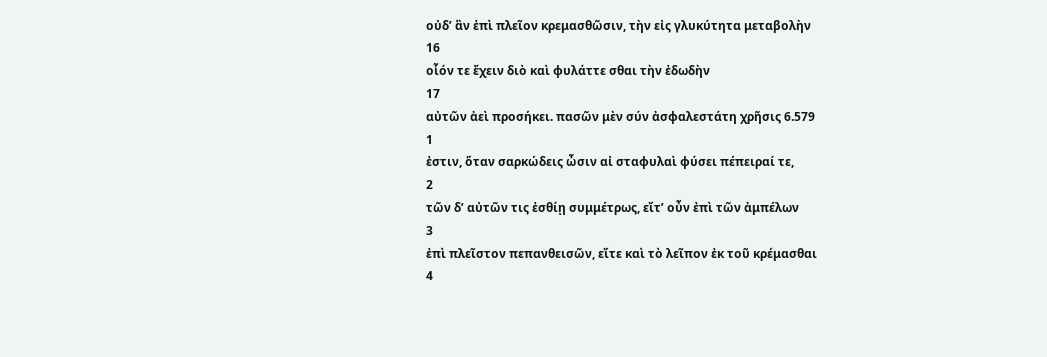οὐδ’ ἂν ἐπὶ πλεῖον κρεμασθῶσιν, τὴν εἰς γλυκύτητα μεταβολὴν
16
οἷόν τε ἔχειν διὸ καὶ φυλάττε σθαι τὴν ἐδωδὴν
17
αὐτῶν ἀεὶ προσήκει. πασῶν μὲν σύν ἀσφαλεστάτη χρῆσις 6.579
1
ἐστιν, ὅταν σαρκώδεις ὦσιν αἰ σταφυλαὶ φύσει πέπειραί τε,
2
τῶν δ’ αὐτῶν τις ἐσθίῃ συμμέτρως, εἴτ’ οὖν ἐπὶ τῶν ἀμπέλων
3
ἐπὶ πλεῖστον πεπανθεισῶν, εἴτε καὶ τὸ λεῖπον ἐκ τοῦ κρέμασθαι
4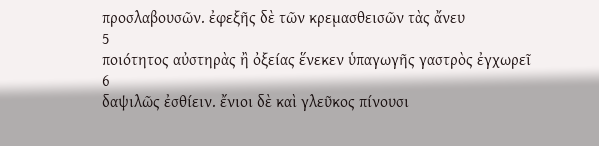προσλαβουσῶν. ἐφεξῆς δὲ τῶν κρεμασθεισῶν τὰς ἄνευ
5
ποιότητος αὐστηρὰς ἢ ὀξείας ἕνεκεν ὑπαγωγῆς γαστρὸς ἐγχωρεῖ
6
δαψιλῶς ἐσθίειν. ἔνιοι δὲ καὶ γλεῦκος πίνουσι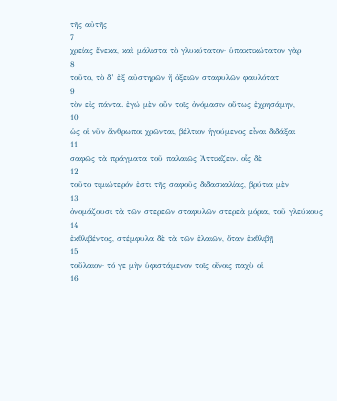τῆς αὐτῆς
7
χρείας ἕνεκα, καὶ μάλιστα τὸ γλυκύτατον· ὑπακτικώτατον γὰρ
8
τοῦτο, τὸ δ’ ἐξ αὐστηρῶν ἤ ὀξειῶν σταφυλῶν φαυλότατ
9
τὸν εἰς πάντα. ἐγώ μὲν οὖν τοῖς ὀνόμασιν οὕτως ἐχρησάμην,
10
ὡς οἱ νῦν ἄνθρωποι χρῶνται, βέλτιον ἡγούμενος εἶναι διδάξαι
11
σαφῶς τὰ πράγματα τοῦ παλαιῶς Ἀττικίζειν. οἷς δὲ
12
τοῦτο τιμιώτερόν ἐστι τῆς σαφοῦς διδασκαλίας, βρύτια μὲν
13
ὀνομάζουσι τὰ τῶν στερεῶν σταφυλῶν στερεὰ μόρια, τοῦ γλεύκους
14
ἐκθλιβέντος, στέμφυλα δὲ τὰ τῶν ἐλαιῶν, ὅταν ἐκθλιβῇ
15
τοὔλαιον· τό γε μὴν ὑφιστάμενον τοῖς οἴνοις παχὺ οἱ
16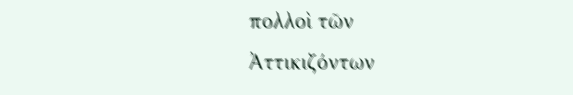πολλοὶ τῶν Ἀττικιζόντων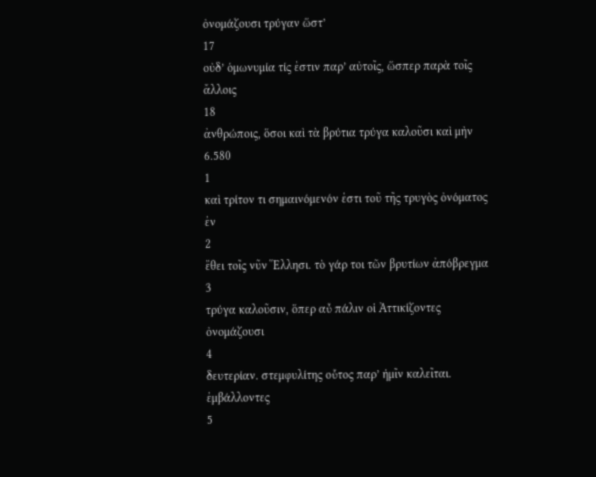ὀνομάζουσι τρύγαν ὥστ’
17
οὐδ’ ὁμωνυμία τίς ἐστιν παρ’ αὐτοῖς, ὥσπερ παρὰ τοῖς ἄλλοις
18
ἀνθρώποις, ὅσοι καὶ τὰ βρύτια τρύγα καλοῦσι καὶ μὴν 6.580
1
καὶ τρίτον τι σημαινόμενόν ἐστι τοῦ τῆς τρυγὸς ὀνόματος ἐν
2
ἔθει τοῖς νῦν Ἕλλησι. τὸ γάρ τοι τῶν βρυτίων ἀπόβρεγμα
3
τρύγα καλοῦσιν, ὅπερ αὖ πάλιν οἱ Ἀττικίζοντες ὀνομάζουσι
4
δευτερίαν. στεμφυλίτης οὗτος παρ’ ἡμῖν καλεῖται. ἐμβάλλοντες
5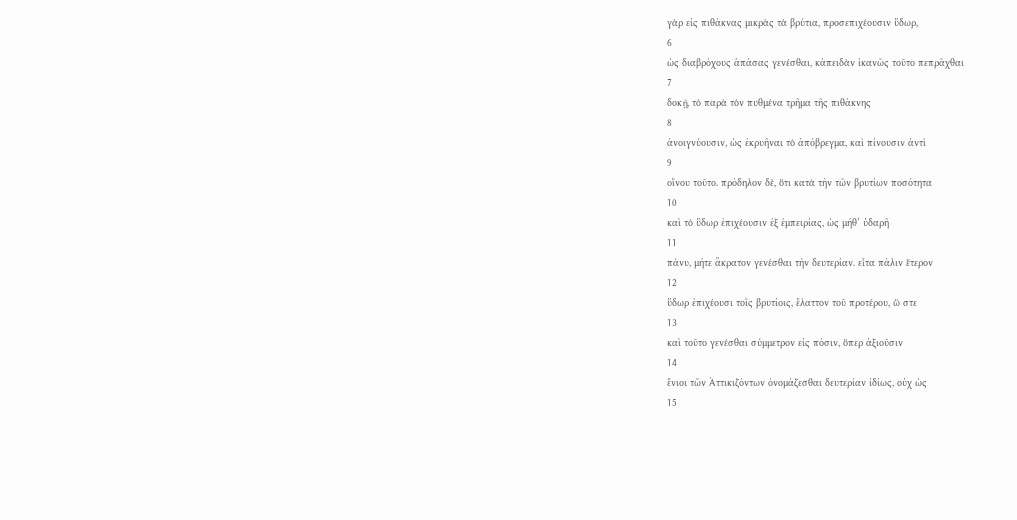γὰρ εἰς πιθάκνας μικρὰς τὰ βρύτια, προσεπιχέουσιν ὕδωρ,
6
ὡς διαβρόχους ἁπάσας γενέσθαι, κἀπειδὰν ἱκανῶς τοῦτο πεπρᾶχθαι
7
δοκῇ, τὸ παρὰ τὸν πυθμένα τρῆμα τῆς πιθάκνης
8
ἀνοιγνύουσιν, ὡς ἐκρυῆναι τὸ ἀπόβρεγμα, καὶ πίνουσιν ἀντὶ
9
οἴνου τοῦτο. πρόδηλον δὲ, ὅτι κατὰ τὴν τῶν βρυτίων ποσότητα
10
καὶ τὸ ὕδωρ ἐπιχέουσιν ἐξ ἐμπειρίας, ὡς μήθ’ ὑδαρῆ
11
πάνυ, μήτε ἄκρατον γενέσθαι τὴν δευτερίαν. εἶτα πάλιν ἕτερον
12
ὕδωρ ἐπιχέουσι τοῖς βρυτίοις, ἔλαττον τοῦ προτέρου, ὥ στε
13
καὶ τοῦτο γενέσθαι σύμμετρον εἰς πόσιν, ὅπερ ἀξιοῦσιν
14
ἔνιοι τῶν Ἀττικιζόντων ὀνομάζεσθαι δευτερίαν ἰδίως, οὐχ ὡς
15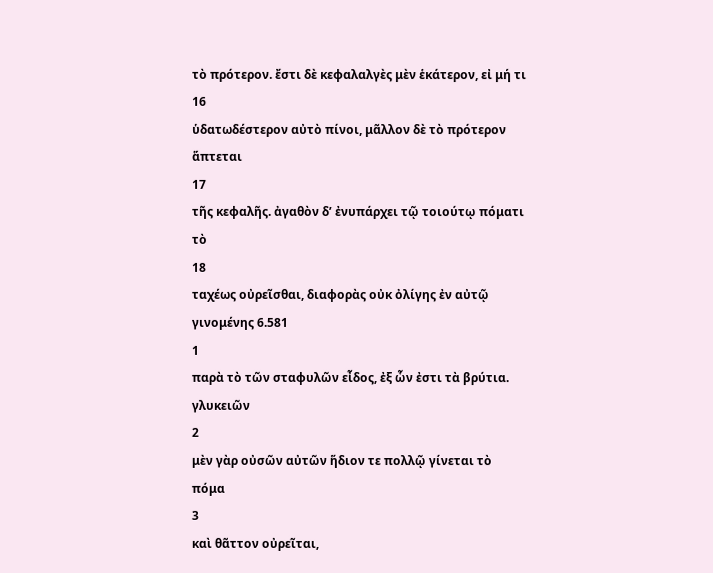τὸ πρότερον. ἔστι δὲ κεφαλαλγὲς μὲν ἑκάτερον, εἰ μή τι
16
ὑδατωδέστερον αὐτὸ πίνοι, μᾶλλον δὲ τὸ πρότερον ἅπτεται
17
τῆς κεφαλῆς. ἀγαθὸν δ’ ἐνυπάρχει τῷ τοιούτῳ πόματι τὸ
18
ταχέως οὐρεῖσθαι, διαφορὰς οὐκ ὀλίγης ἐν αὐτῷ γινομένης 6.581
1
παρὰ τὸ τῶν σταφυλῶν εἶδος, ἐξ ὧν ἐστι τὰ βρύτια. γλυκειῶν
2
μὲν γὰρ οὐσῶν αὐτῶν ἥδιον τε πολλῷ γίνεται τὸ πόμα
3
καὶ θᾶττον οὐρεῖται,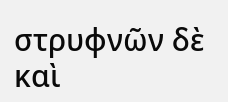στρυφνῶν δὲ καὶ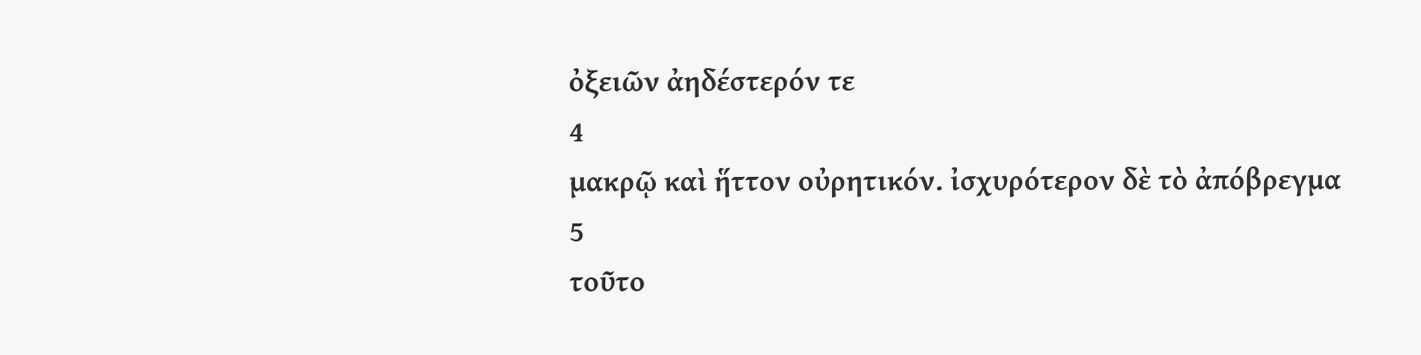ὀξειῶν ἀηδέστερόν τε
4
μακρῷ καὶ ἥττον οὐρητικόν. ἰσχυρότερον δὲ τὸ ἀπόβρεγμα
5
τοῦτο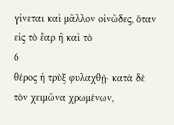γίνεται καὶ μᾶλλον οἰνῶδες, ὅταν εἰς τὸ ἔαρ ἢ καὶ τὸ
6
θέρος ἡ τρὺξ φυλαχθῇ· κατὰ δὲ τὸν χειμῶνα χρωμένων,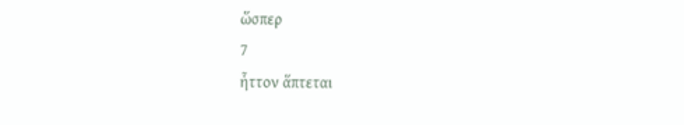ὥσπερ
7
ἧττον ἅπτεται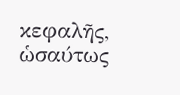κεφαλῆς, ὡσαύτως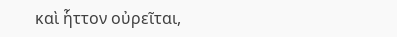καὶ ἧττον οὐρεῖται,